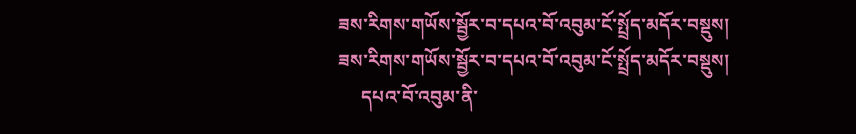ཟས་རིགས་གཡོས་སྦྱོར་བ་དཔའ་བོ་འབུམ་ངོ་སྤྲོད་མདོར་བསྡུས།
ཟས་རིགས་གཡོས་སྦྱོར་བ་དཔའ་བོ་འབུམ་ངོ་སྤྲོད་མདོར་བསྡུས།
     དཔའ་བོ་འབུམ་ནི་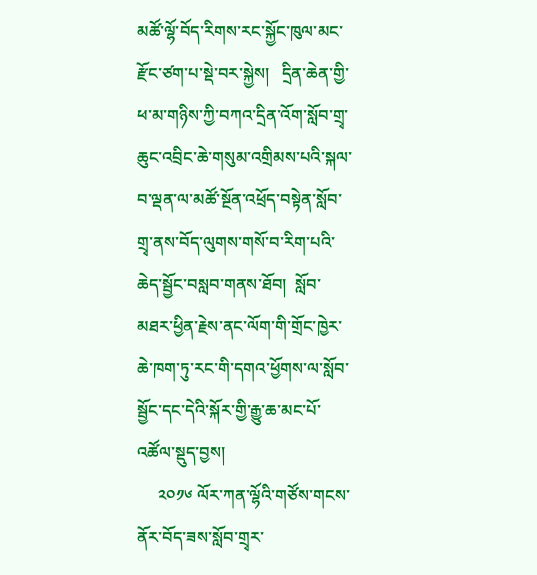མཚོ་ལྷོ་བོད་རིགས་རང་སྐྱོང་ཁུལ་མང་རྫོང་ཙག་པ་སྡེ་བར་སྐྱེས།   དྲིན་ཆེན་གྱི་ཕ་མ་གཉིས་ཀྱི་བཀའ་དྲིན་འོག་སློབ་གྲྭ་ཆུང་འབྲིང་ཆེ་གསུམ་འགྲིམས་པའི་སྐལ་བ་ལྡན་ལ་མཚོ་སྔོན་འཕྲོད་བསྟེན་སློབ་གྲྭ་ནས་བོད་ལུགས་གསོ་བ་རིག་པའི་ཆེད་སྦྱོང་བསླབ་གནས་ཐོབ།  སློབ་མཐར་ཕྱིན་རྗེས་ནང་ལོག་གི་གྲོང་ཁྱེར་ཆེ་ཁག་ཏུ་རང་གི་དགའ་ཕྱོགས་ལ་སློབ་སྦྱོང་དང་དེའི་སྐོར་གྱི་རྒྱུ་ཆ་མང་པོ་འཚོལ་སྡུད་བྱས།
     ༢༠༡༦ ལོར་ཀན་ལྷོའི་གཙོས་གངས་ནོར་བོད་ཟས་སློབ་གྲྭར་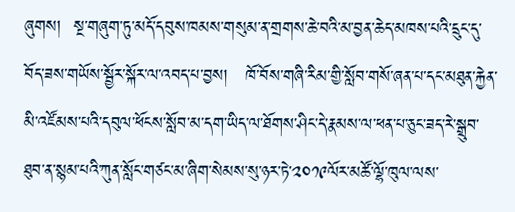ཞུགས།  སྔ་གཞུག་ཏུ་མདོ་དབུས་ཁམས་གསུམ་ན་གྲགས་ཆེ་བའི་མ་བྱན་ཆེད་མཁས་པའི་དྲུང་དུ་བོད་ཟས་གཡོས་སྦྱོར་སྐོར་ལ་འབད་པ་བྱས།   ཁོ་བོས་གཞི་རིམ་གྱི་སློབ་གསོ་ཞན་པ་དང་མཐུན་རྐྱེན་མི་འཛོམས་པའི་དབུལ་ཕོངས་སློབ་མ་དག་ཡིད་ལ་ཐོགས་ཤིང་དེ་རྣམས་ལ་ཕན་པ་ཅུང་ཟད་རེ་སྒྲུབ་ཐུབ་ན་སྙམ་པའི་ཀུན་སློང་གཙང་མ་ཞིག་སེམས་སུ་ཉར་ཏེ་༢༠༡༩ལོར་མཚོ་ལྷོ་ཁུལ་ལས་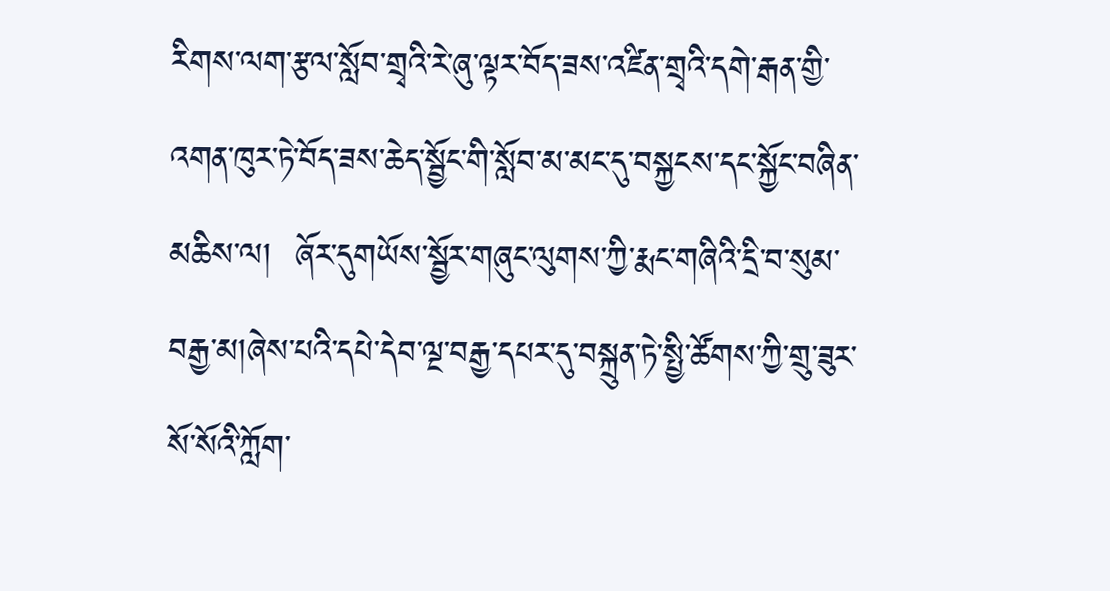རིགས་ལག་རྩལ་སློབ་གྲྭའི་རེ་ཞུ་ལྟར་བོད་ཟས་འཛིན་གྲྭའི་དགེ་རྒན་གྱི་འགན་ཁུར་ཏེ་བོད་ཟས་ཆེད་སྦྱོང་གི་སློབ་མ་མང་དུ་བསྐྱངས་དང་སྐྱོང་བཞིན་མཆིས་ལ།  ཞོར་དུགཡོས་སྦྱོར་གཞུང་ལུགས་ཀྱི་རྨང་གཞིའི་དྲི་བ་སུམ་བརྒྱ་མ།ཞེས་པའི་དཔེ་དེབ་ལྔ་བརྒྱ་དཔར་དུ་བསྐྲུན་ཏེ་སྤྱི་ཚོགས་ཀྱི་གྲུ་ཟུར་སོ་སོའི་ཀློག་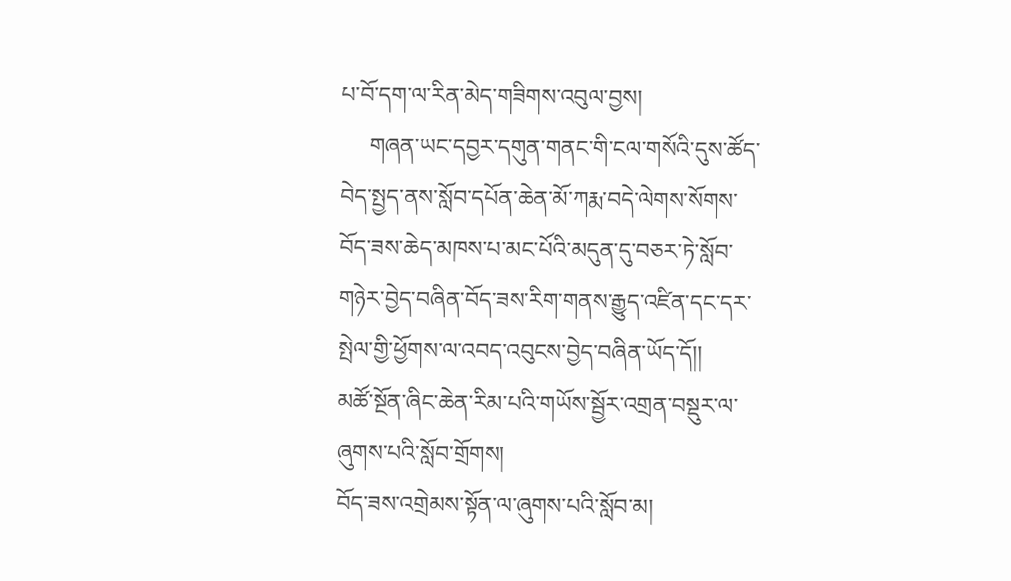པ་བོ་དག་ལ་རིན་མེད་གཟིགས་འབུལ་བྱས།
     གཞན་ཡང་དབྱར་དགུན་གནང་གི་ངལ་གསོའི་དུས་ཚོད་བེད་སྤྱད་ནས་སློབ་དཔོན་ཆེན་མོ་ཀརྨ་བདེ་ལེགས་སོགས་བོད་ཟས་ཆེད་མཁས་པ་མང་པོའི་མདུན་དུ་བཅར་ཏེ་སློབ་གཉེར་བྱེད་བཞིན་བོད་ཟས་རིག་གནས་རྒྱུད་འཛིན་དང་དར་སྤེལ་གྱི་ཕྱོགས་ལ་འབད་འབུངས་བྱེད་བཞིན་ཡོད་དོ།།
མཚོ་སྔོན་ཞིང་ཆེན་རིམ་པའི་གཡོས་སྦྱོར་འགྲན་བསྡུར་ལ་ཞུགས་པའི་སློབ་གྲོགས།
བོད་ཟས་འགྲེམས་སྟོན་ལ་ཞུགས་པའི་སློབ་མ།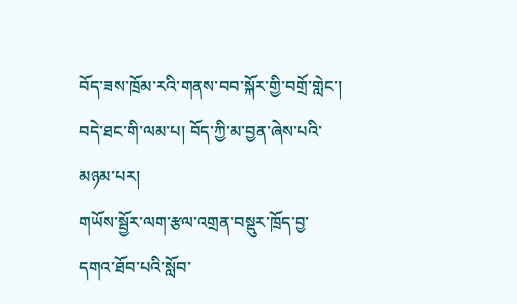བོད་ཟས་ཁྲོམ་རའི་གནས་བབ་སྐོར་གྱི་བགྲོ་གླེང་།
བདེ་ཐང་གི་ལམ་པ། བོད་ཀྱི་མ་བྱན་ཞེས་པའི་མཉམ་པར།
གཡོས་སྦྱོར་ལག་རྩལ་འགྲན་བསྡུར་ཁྲོད་བྱ་དགའ་ཐོབ་པའི་སློབ་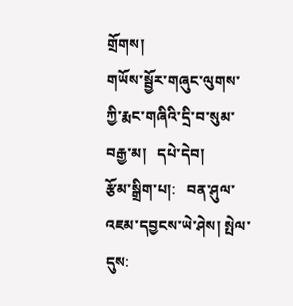གྲོགས།
གཡོས་སྦྱོར་གཞུང་ལུགས་ཀྱི་རྨང་གཞིའི་དྲི་བ་སུམ་བརྒྱ་མ།   དཔེ་དེབ།
རྩོམ་སྒྲིག་པ།:   བན་ཤུལ་འཇམ་དབྱངས་ཡེ་ཤེས། སྤེལ་དུས: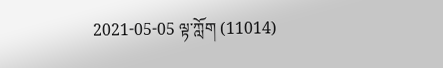2021-05-05 ལྟ་ཀློག (11014)